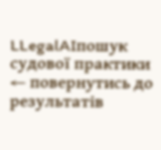LLegalAIпошук судової практики
← повернутись до результатів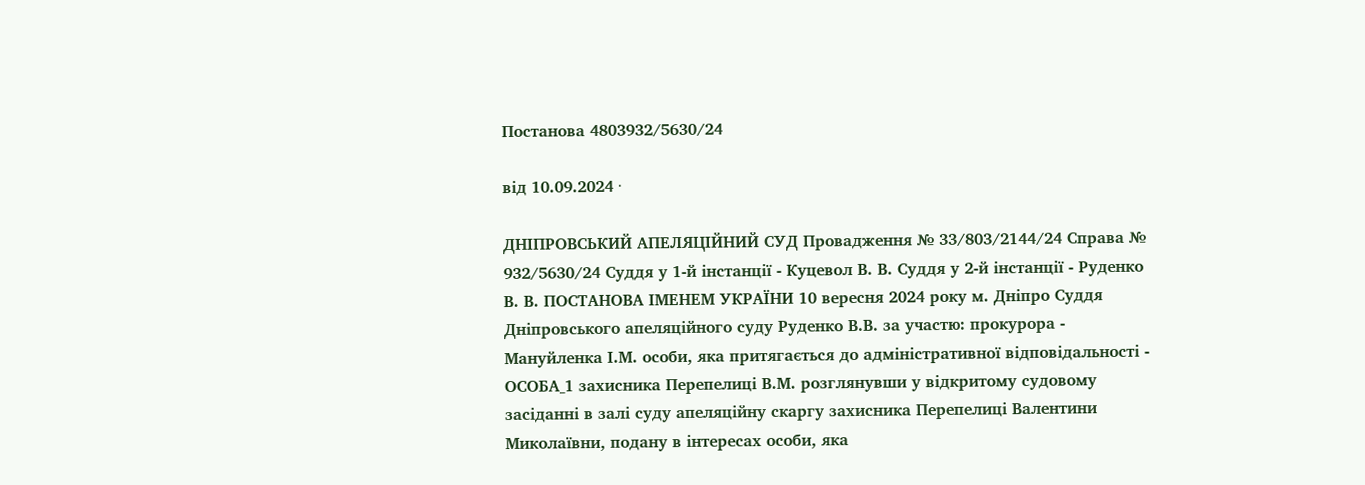Постанова 4803932/5630/24

від 10.09.2024 ·

ДНІПРОВСЬКИЙ АПЕЛЯЦІЙНИЙ СУД Провадження № 33/803/2144/24 Справа № 932/5630/24 Суддя у 1-й інстанції - Куцевол В. В. Суддя у 2-й інстанції - Руденко В. В. ПОСТАНОВА ІМЕНЕМ УКРАЇНИ 10 вересня 2024 року м. Дніпро Суддя Дніпровського апеляційного суду Руденко В.В. за участю: прокурора - Мануйленка І.М. особи, яка притягається до адміністративної відповідальності - ОСОБА_1 захисника Перепелиці В.М. розглянувши у відкритому судовому засіданні в залі суду апеляційну скаргу захисника Перепелиці Валентини Миколаївни, подану в інтересах особи, яка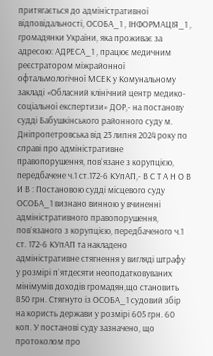притягається до адміністративної відповідальності, ОСОБА_1 , ІНФОРМАЦІЯ_1 , громадянки України, яка проживає за адресою: АДРЕСА_1 , працює медичним реєстратором міжрайонної офтальмологічної МСЕК у Комунальному закладі «Обласний клінічний центр медико-соціальної експертизи» ДОР,- на постанову судді Бабушкінського районного суду м. Дніпропетровська від 23 липня 2024 року по справі про адміністративне правопорушення, пов`язане з корупцією, передбачене ч.1 ст.172-6 КУпАП,- В С Т А Н О В И В : Постановою судді місцевого суду ОСОБА_1 визнано винною у вчиненні адміністративного правопорушення, пов`язаного з корупцією, передбаченого ч.1 ст. 172-6 КУпАП та накладено адміністративне стягнення у вигляді штрафу у розмірі п`ятдесяти неоподатковуваних мінімумів доходів громадян,що становить 850 грн. Стягнуто із ОСОБА_1 судовий збір на користь держави у розмірі 605 грн. 60 коп. У постанові суду зазначено, що протоколом про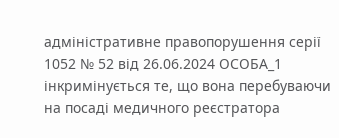адміністративне правопорушення серії 1052 № 52 від 26.06.2024 ОСОБА_1 інкримінується те, що вона перебуваючи на посаді медичного реєстратора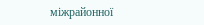міжрайонної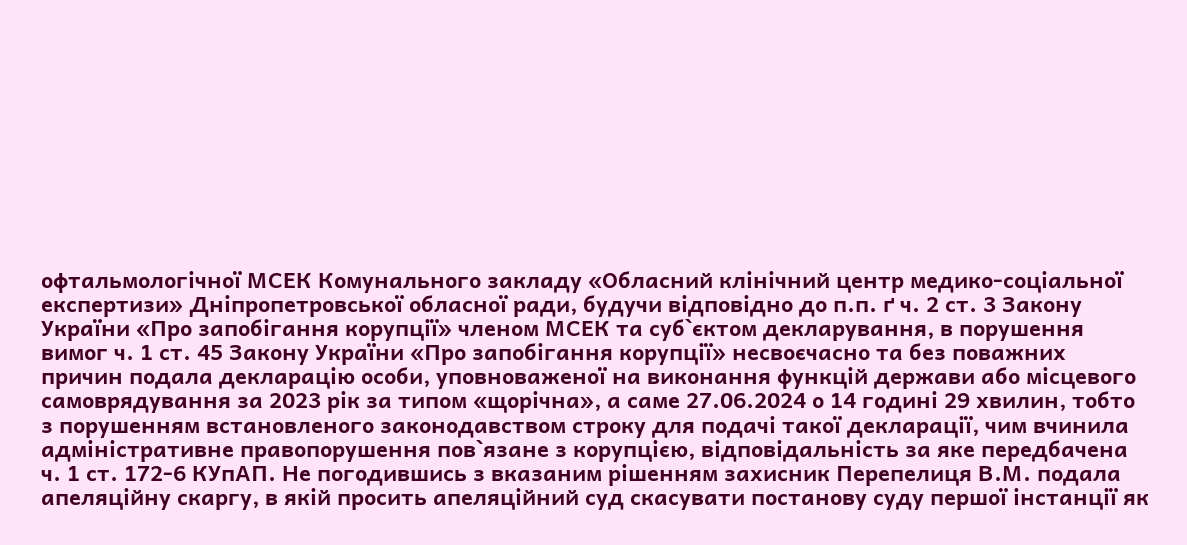офтальмологічної МСЕК Комунального закладу «Обласний клінічний центр медико-соціальної експертизи» Дніпропетровської обласної ради, будучи відповідно до п.п. ґ ч. 2 ст. 3 Закону України «Про запобігання корупції» членом МСЕК та суб`єктом декларування, в порушення вимог ч. 1 ст. 45 Закону України «Про запобігання корупції» несвоєчасно та без поважних причин подала декларацію особи, уповноваженої на виконання функцій держави або місцевого самоврядування за 2023 рік за типом «щорічна», а саме 27.06.2024 о 14 годині 29 хвилин, тобто з порушенням встановленого законодавством строку для подачі такої декларації, чим вчинила адміністративне правопорушення пов`язане з корупцією, відповідальність за яке передбачена ч. 1 ст. 172-6 КУпАП. Не погодившись з вказаним рішенням захисник Перепелиця В.М. подала апеляційну скаргу, в якій просить апеляційний суд скасувати постанову суду першої інстанції як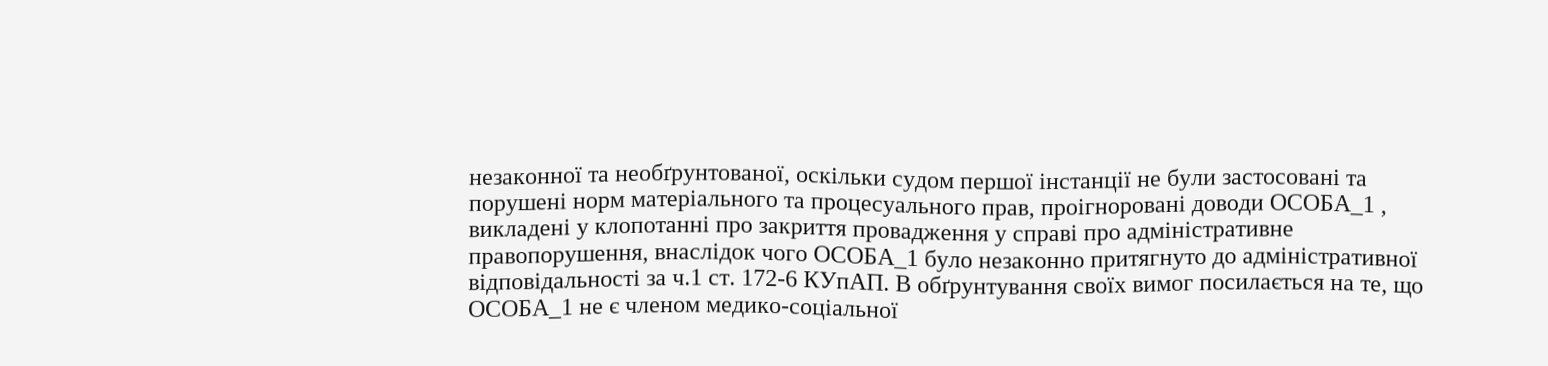незаконної та необґрунтованої, оскільки судом першої інстанції не були застосовані та порушені норм матеріального та процесуального прав, проігноровані доводи ОСОБА_1 , викладені у клопотанні про закриття провадження у справі про адміністративне правопорушення, внаслідок чого ОСОБА_1 було незаконно притягнуто до адміністративної відповідальності за ч.1 ст. 172-6 КУпАП. В обґрунтування своїх вимог посилається на те, що ОСОБА_1 не є членом медико-соціальної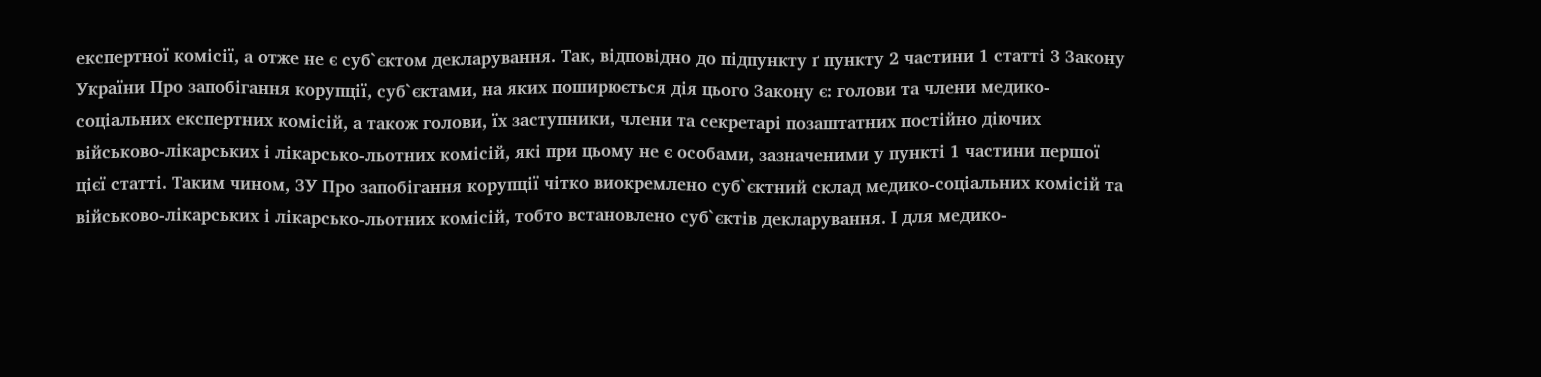експертної комісії, а отже не є суб`єктом декларування. Так, відповідно до підпункту ґ пункту 2 частини 1 статті 3 Закону України Про запобігання корупції, суб`єктами, на яких поширюється дія цього Закону є: голови та члени медико-соціальних експертних комісій, а також голови, їх заступники, члени та секретарі позаштатних постійно діючих військово-лікарських і лікарсько-льотних комісій, які при цьому не є особами, зазначеними у пункті 1 частини першої цієї статті. Таким чином, ЗУ Про запобігання корупції чітко виокремлено суб`єктний склад медико-соціальних комісій та військово-лікарських і лікарсько-льотних комісій, тобто встановлено суб`єктів декларування. І для медико-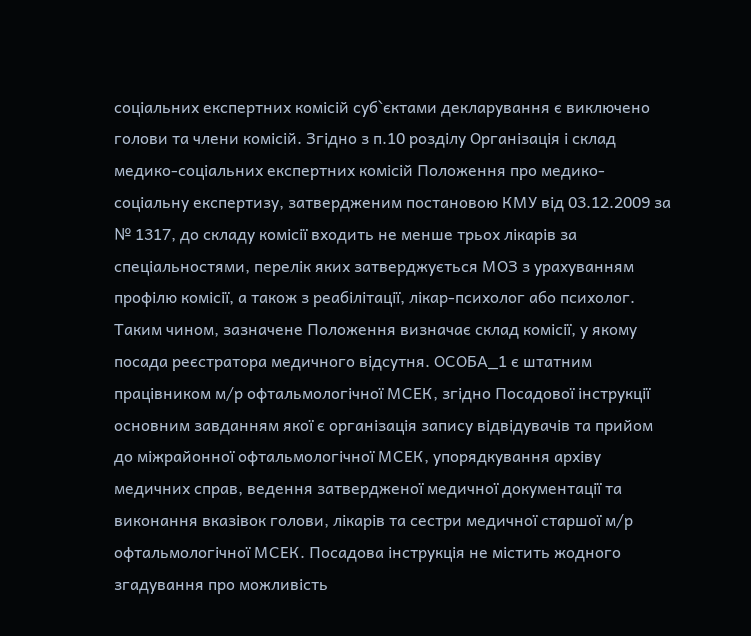соціальних експертних комісій суб`єктами декларування є виключено голови та члени комісій. Згідно з п.10 розділу Організація і склад медико-соціальних експертних комісій Положення про медико-соціальну експертизу, затвердженим постановою КМУ від 03.12.2009 за № 1317, до складу комісії входить не менше трьох лікарів за спеціальностями, перелік яких затверджується МОЗ з урахуванням профілю комісії, а також з реабілітації, лікар-психолог або психолог. Таким чином, зазначене Положення визначає склад комісії, у якому посада реєстратора медичного відсутня. ОСОБА_1 є штатним працівником м/р офтальмологічної МСЕК, згідно Посадової інструкції основним завданням якої є організація запису відвідувачів та прийом до міжрайонної офтальмологічної МСЕК, упорядкування архіву медичних справ, ведення затвердженої медичної документації та виконання вказівок голови, лікарів та сестри медичної старшої м/р офтальмологічної МСЕК. Посадова інструкція не містить жодного згадування про можливість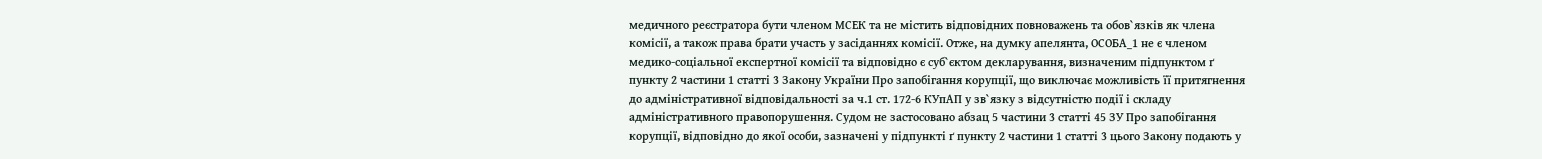медичного реєстратора бути членом МСЕК та не містить відповідних повноважень та обов`язків як члена комісії, а також права брати участь у засіданнях комісії. Отже, на думку апелянта, ОСОБА_1 не є членом медико-соціальної експертної комісії та відповідно є суб`єктом декларування, визначеним підпунктом ґ пункту 2 частини 1 статті 3 Закону України Про запобігання корупції, що виключає можливість її притягнення до адміністративної відповідальності за ч.1 ст. 172-6 КУпАП у зв`язку з відсутністю події і складу адміністративного правопорушення. Судом не застосовано абзац 5 частини 3 статті 45 ЗУ Про запобігання корупції, відповідно до якої особи, зазначені у підпункті ґ пункту 2 частини 1 статті 3 цього Закону подають у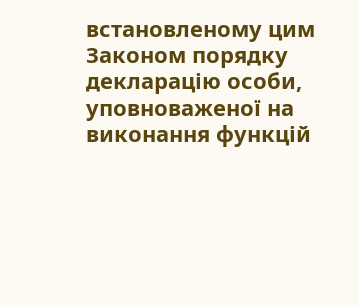встановленому цим Законом порядку декларацію особи, уповноваженої на виконання функцій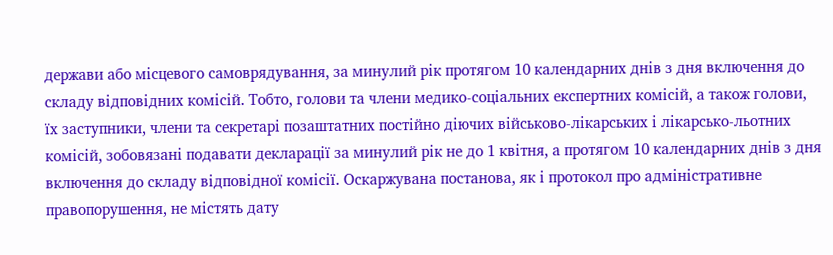держави або місцевого самоврядування, за минулий рік протягом 10 календарних днів з дня включення до складу відповідних комісій. Тобто, голови та члени медико-соціальних експертних комісій, а також голови, їх заступники, члени та секретарі позаштатних постійно діючих військово-лікарських і лікарсько-льотних комісій, зобовязані подавати декларації за минулий рік не до 1 квітня, а протягом 10 календарних днів з дня включення до складу відповідної комісії. Оскаржувана постанова, як і протокол про адміністративне правопорушення, не містять дату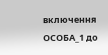включення ОСОБА_1 до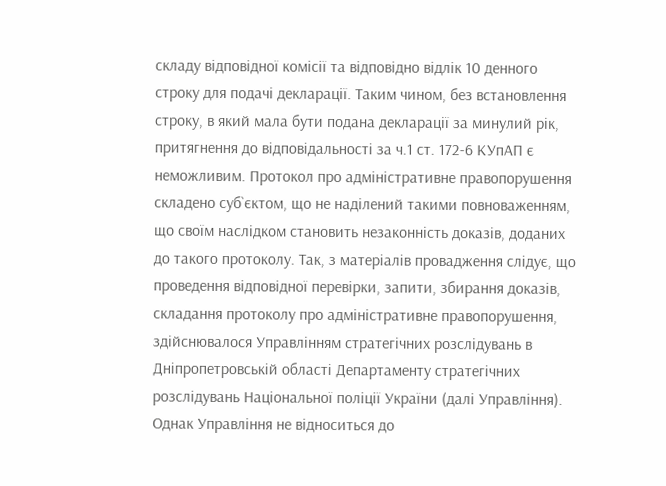складу відповідної комісії та відповідно відлік 10 денного строку для подачі декларації. Таким чином, без встановлення строку, в який мала бути подана декларації за минулий рік, притягнення до відповідальності за ч.1 ст. 172-6 КУпАП є неможливим. Протокол про адміністративне правопорушення складено суб`єктом, що не наділений такими повноваженням, що своїм наслідком становить незаконність доказів, доданих до такого протоколу. Так, з матеріалів провадження слідує, що проведення відповідної перевірки, запити, збирання доказів, складання протоколу про адміністративне правопорушення, здійснювалося Управлінням стратегічних розслідувань в Дніпропетровській області Департаменту стратегічних розслідувань Національної поліції України (далі Управління). Однак Управління не відноситься до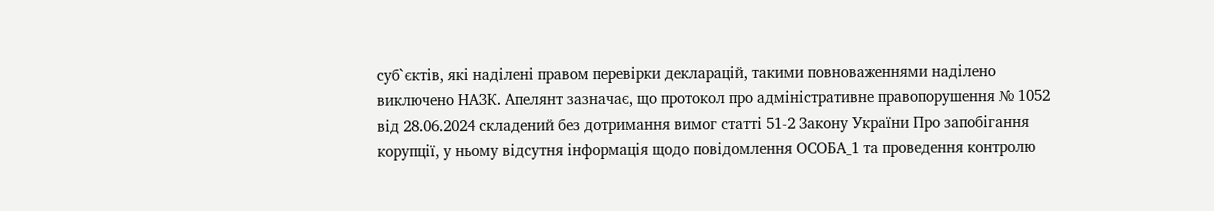суб`єктів, які наділені правом перевірки декларацій, такими повноваженнями наділено виключено НАЗК. Апелянт зазначає, що протокол про адміністративне правопорушення № 1052 від 28.06.2024 складений без дотримання вимог статті 51-2 Закону України Про запобігання корупції, у ньому відсутня інформація щодо повідомлення ОСОБА_1 та проведення контролю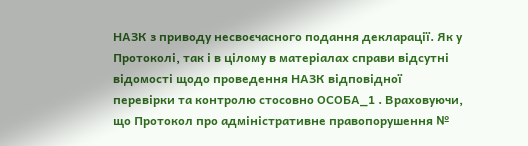НАЗК з приводу несвоєчасного подання декларації. Як у Протоколі, так і в цілому в матеріалах справи відсутні відомості щодо проведення НАЗК відповідної перевірки та контролю стосовно ОСОБА_1 . Враховуючи, що Протокол про адміністративне правопорушення №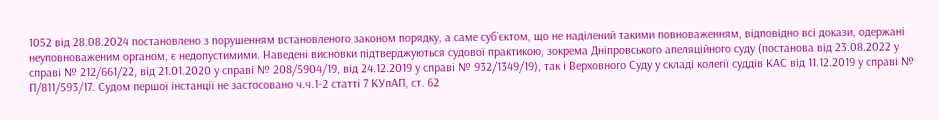1052 від 28.08.2024 постановлено з порушенням встановленого законом порядку, а саме суб`єктом, що не наділений такими повноваженням, відповідно всі докази, одержані неуповноваженим органом, є недопустимими. Наведені висновки підтверджуються судової практикою, зокрема Дніпровського апеляційного суду (постанова від 23.08.2022 у справі № 212/661/22, від 21.01.2020 у справі № 208/5904/19, від 24.12.2019 у справі № 932/1349/19), так і Верховного Суду у складі колегії суддів КАС від 11.12.2019 у справі № П/811/593/17. Судом першої інстанції не застосовано ч.ч.1-2 статті 7 КУпАП, ст. 62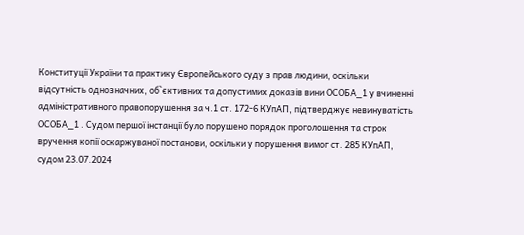Конституції України та практику Європейського суду з прав людини, оскільки відсутність однозначних, об`єктивних та допустимих доказів вини ОСОБА_1 у вчиненні адміністративного правопорушення за ч.1 ст. 172-6 КУпАП, підтверджує невинуватість ОСОБА_1 . Судом першої інстанції було порушено порядок проголошення та строк вручення копії оскаржуваної постанови, оскільки у порушення вимог ст. 285 КУпАП, судом 23.07.2024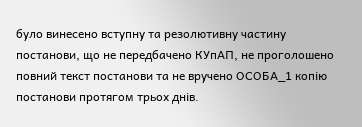було винесено вступну та резолютивну частину постанови, що не передбачено КУпАП, не проголошено повний текст постанови та не вручено ОСОБА_1 копію постанови протягом трьох днів.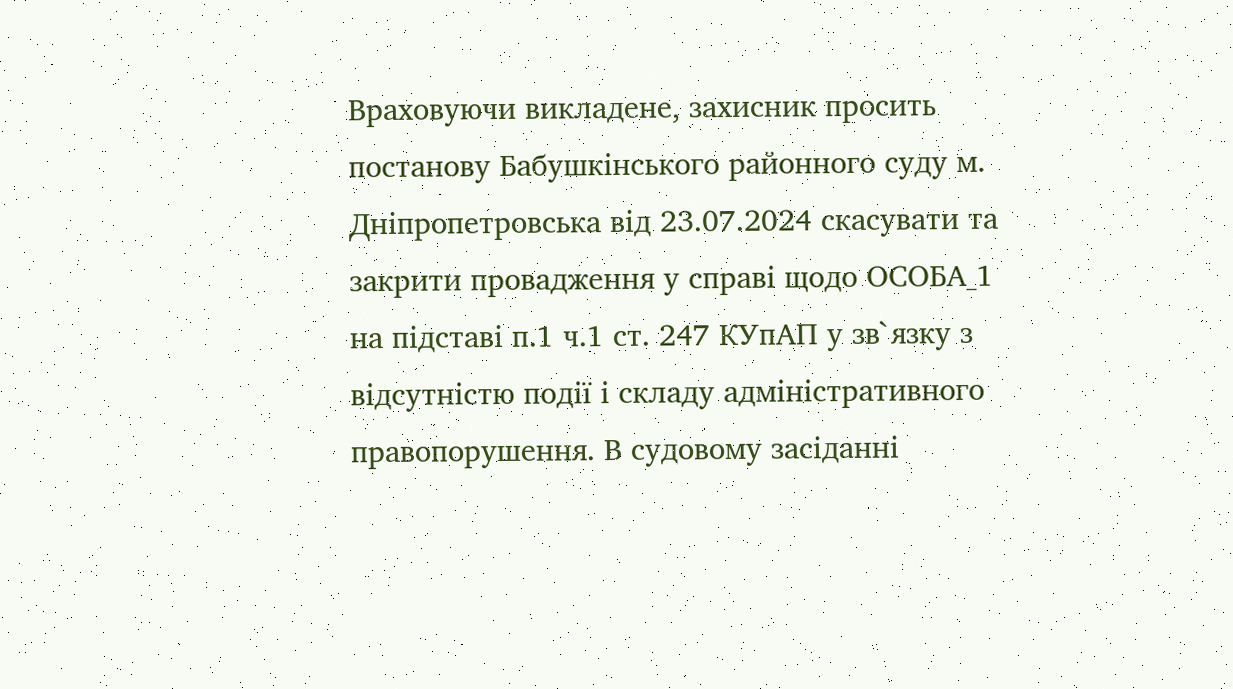Враховуючи викладене, захисник просить постанову Бабушкінського районного суду м. Дніпропетровська від 23.07.2024 скасувати та закрити провадження у справі щодо ОСОБА_1 на підставі п.1 ч.1 ст. 247 КУпАП у зв`язку з відсутністю події і складу адміністративного правопорушення. В судовому засіданні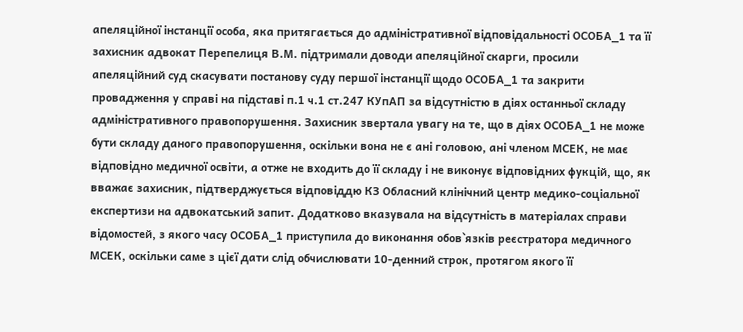апеляційної інстанції особа, яка притягається до адміністративної відповідальності ОСОБА_1 та її захисник адвокат Перепелиця В.М. підтримали доводи апеляційної скарги, просили апеляційний суд скасувати постанову суду першої інстанції щодо ОСОБА_1 та закрити провадження у справі на підставі п.1 ч.1 ст.247 КУпАП за відсутністю в діях останньої складу адміністративного правопорушення. Захисник звертала увагу на те, що в діях ОСОБА_1 не може бути складу даного правопорушення, оскільки вона не є ані головою, ані членом МСЕК, не має відповідно медичної освіти, а отже не входить до її складу і не виконує відповідних фукцій, що, як вважає захисник, підтверджується відповіддю КЗ Обласний клінічний центр медико-соціальної експертизи на адвокатський запит. Додатково вказувала на відсутність в матеріалах справи відомостей, з якого часу ОСОБА_1 приступила до виконання обов`язків реєстратора медичного МСЕК, оскільки саме з цієї дати слід обчислювати 10-денний строк, протягом якого її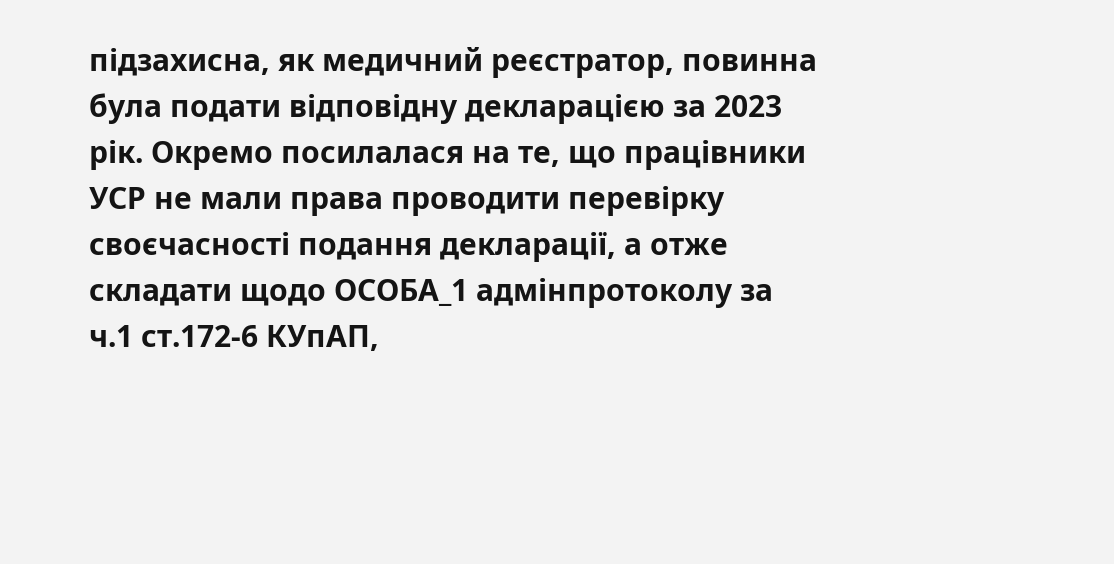підзахисна, як медичний реєстратор, повинна була подати відповідну декларацією за 2023 рік. Окремо посилалася на те, що працівники УСР не мали права проводити перевірку своєчасності подання декларації, а отже складати щодо ОСОБА_1 адмінпротоколу за ч.1 ст.172-6 КУпАП,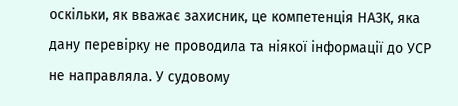оскільки, як вважає захисник, це компетенція НАЗК, яка дану перевірку не проводила та ніякої інформації до УСР не направляла. У судовому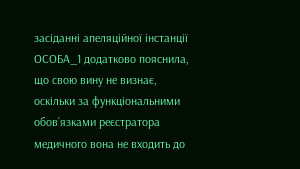засіданні апеляційної інстанції ОСОБА_1 додатково пояснила, що свою вину не визнає, оскільки за функціональними обов`язками реєстратора медичного вона не входить до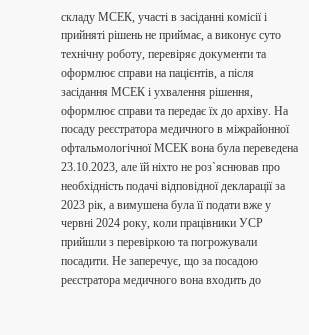складу МСЕК, участі в засіданні комісії і прийняті рішень не приймає, а виконує суто технічну роботу, перевіряє документи та оформлює справи на пацієнтів, а після засідання МСЕК і ухвалення рішення, оформлює справи та передає їх до архіву. На посаду реєстратора медичного в міжрайонної офтальмологічної МСЕК вона була переведена 23.10.2023, але їй ніхто не роз`яснював про необхідність подачі відповідної декларації за 2023 рік, а вимушена була її подати вже у червні 2024 року, коли працівники УСР прийшли з перевіркою та погрожували посадити. Не заперечує, що за посадою реєстратора медичного вона входить до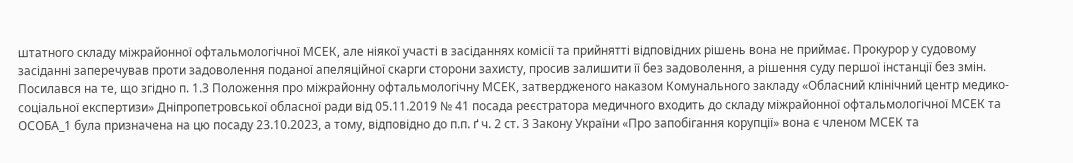штатного складу міжрайонної офтальмологічної МСЕК, але ніякої участі в засіданнях комісії та прийнятті відповідних рішень вона не приймає. Прокурор у судовому засіданні заперечував проти задоволення поданої апеляційної скарги сторони захисту, просив залишити її без задоволення, а рішення суду першої інстанції без змін. Посилався на те, що згідно п. 1.3 Положення про міжрайонну офтальмологічну МСЕК, затвердженого наказом Комунального закладу «Обласний клінічний центр медико-соціальної експертизи» Дніпропетровської обласної ради від 05.11.2019 № 41 посада реєстратора медичного входить до складу міжрайонної офтальмологічної МСЕК та ОСОБА_1 була призначена на цю посаду 23.10.2023, а тому, відповідно до п.п. ґ ч. 2 ст. 3 Закону України «Про запобігання корупції» вона є членом МСЕК та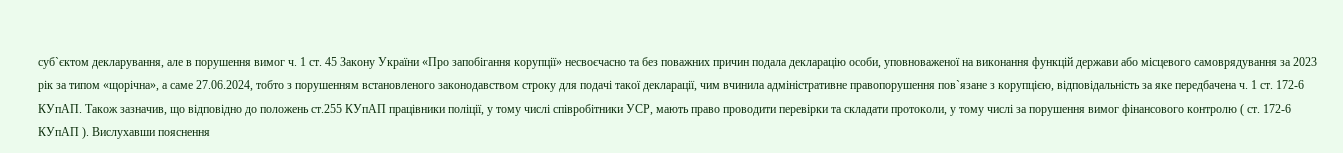суб`єктом декларування, але в порушення вимог ч. 1 ст. 45 Закону України «Про запобігання корупції» несвоєчасно та без поважних причин подала декларацію особи, уповноваженої на виконання функцій держави або місцевого самоврядування за 2023 рік за типом «щорічна», а саме 27.06.2024, тобто з порушенням встановленого законодавством строку для подачі такої декларації, чим вчинила адміністративне правопорушення пов`язане з корупцією, відповідальність за яке передбачена ч. 1 ст. 172-6 КУпАП. Також зазначив, що відповідно до положень ст.255 КУпАП працівники поліції, у тому числі співробітники УСР, мають право проводити перевірки та складати протоколи, у тому числі за порушення вимог фінансового контролю ( ст. 172-6 КУпАП ). Вислухавши пояснення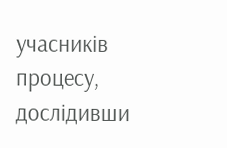учасників процесу, дослідивши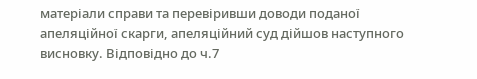матеріали справи та перевіривши доводи поданої апеляційної скарги, апеляційний суд дійшов наступного висновку. Відповідно до ч.7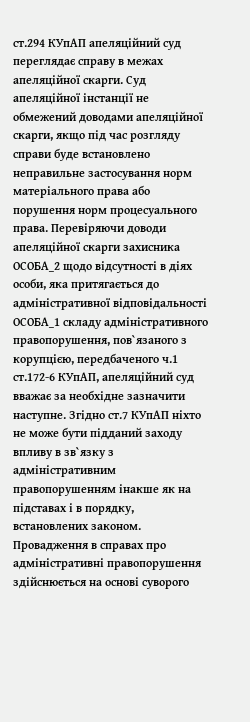ст.294 КУпАП апеляційний суд переглядає справу в межах апеляційної скарги. Суд апеляційної інстанції не обмежений доводами апеляційної скарги, якщо під час розгляду справи буде встановлено неправильне застосування норм матеріального права або порушення норм процесуального права. Перевіряючи доводи апеляційної скарги захисника ОСОБА_2 щодо відсутності в діях особи, яка притягається до адміністративної відповідальності ОСОБА_1 складу адміністративного правопорушення, пов`язаного з корупцією, передбаченого ч.1 ст.172-6 КУпАП, апеляційний суд вважає за необхідне зазначити наступне. Згідно ст.7 КУпАП ніхто не може бути підданий заходу впливу в зв`язку з адміністративним правопорушенням інакше як на підставах і в порядку, встановлених законом. Провадження в справах про адміністративні правопорушення здійснюється на основі суворого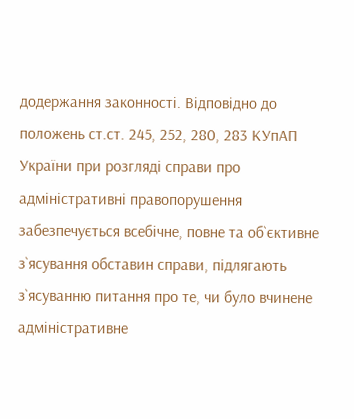додержання законності. Відповідно до положень ст.ст. 245, 252, 280, 283 КУпАП України при розгляді справи про адміністративні правопорушення забезпечується всебічне, повне та об`єктивне з`ясування обставин справи, підлягають з`ясуванню питання про те, чи було вчинене адміністративне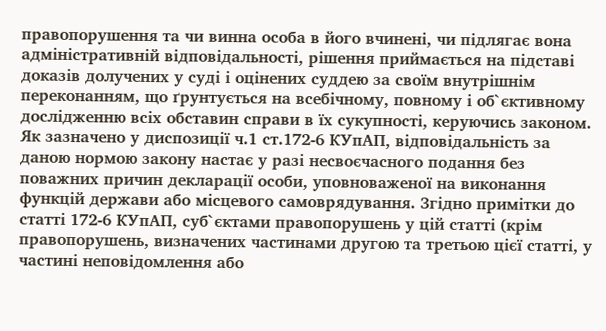правопорушення та чи винна особа в його вчинені, чи підлягає вона адміністративній відповідальності, рішення приймається на підставі доказів долучених у суді і оцінених суддею за своїм внутрішнім переконанням, що ґрунтується на всебічному, повному і об`єктивному дослідженню всіх обставин справи в їх сукупності, керуючись законом. Як зазначено у диспозиції ч.1 ст.172-6 КУпАП, відповідальність за даною нормою закону настає у разі несвоєчасного подання без поважних причин декларації особи, уповноваженої на виконання функцій держави або місцевого самоврядування. Згідно примітки до статті 172-6 КУпАП, суб`єктами правопорушень у цій статті (крім правопорушень, визначених частинами другою та третьою цієї статті, у частині неповідомлення або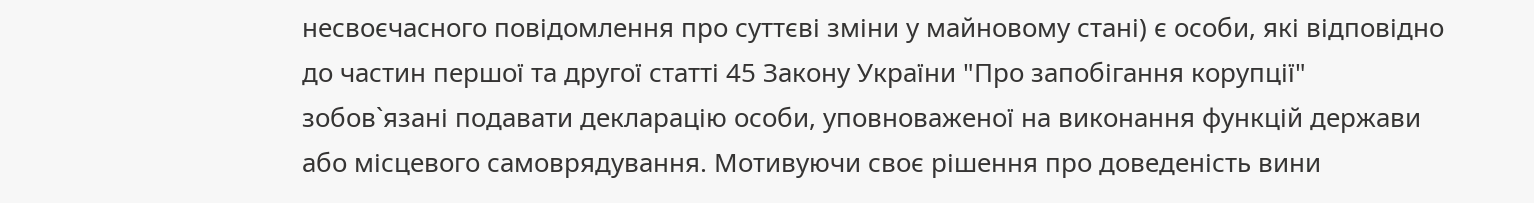несвоєчасного повідомлення про суттєві зміни у майновому стані) є особи, які відповідно до частин першої та другої статті 45 Закону України "Про запобігання корупції" зобов`язані подавати декларацію особи, уповноваженої на виконання функцій держави або місцевого самоврядування. Мотивуючи своє рішення про доведеність вини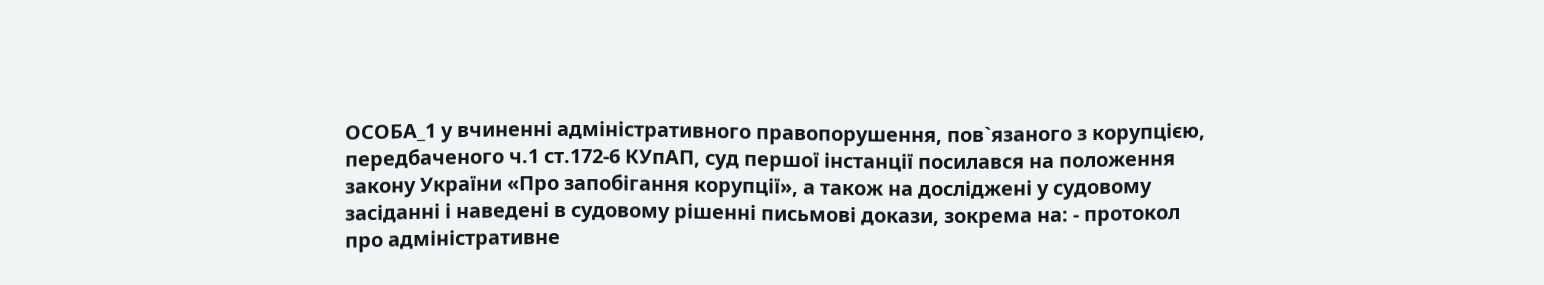ОСОБА_1 у вчиненні адміністративного правопорушення, пов`язаного з корупцією, передбаченого ч.1 ст.172-6 КУпАП, суд першої інстанції посилався на положення закону України «Про запобігання корупції», а також на досліджені у судовому засіданні і наведені в судовому рішенні письмові докази, зокрема на: - протокол про адміністративне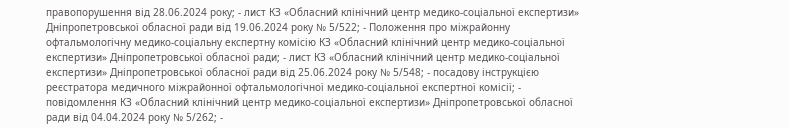правопорушення від 28.06.2024 року; - лист КЗ «Обласний клінічний центр медико-соціальної експертизи» Дніпропетровської обласної ради від 19.06.2024 року № 5/522; - Положення про міжрайонну офтальмологічну медико-соціальну експертну комісію КЗ «Обласний клінічний центр медико-соціальної експертизи» Дніпропетровської обласної ради; - лист КЗ «Обласний клінічний центр медико-соціальної експертизи» Дніпропетровської обласної ради від 25.06.2024 року № 5/548; - посадову інструкцією реєстратора медичного міжрайонної офтальмологічної медико-соціальної експертної комісії; - повідомлення КЗ «Обласний клінічний центр медико-соціальної експертизи» Дніпропетровської обласної ради від 04.04.2024 року № 5/262; -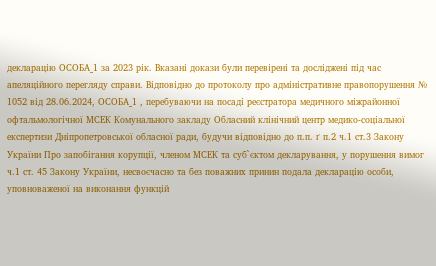декларацію ОСОБА_1 за 2023 рік. Вказані докази були перевірені та досліджені під час апеляційного перегляду справи. Відповідно до протоколу про адміністративне правопорушення № 1052 від 28.06.2024, ОСОБА_1 , перебуваючи на посаді реєстратора медичного міжрайонної офтальмологічної МСЕК Комунального закладу Обласний клінічний центр медико-соціальної експертизи Дніпропетровської обласної ради, будучи відповідно до п.п. ґ п.2 ч.1 ст.3 Закону України Про запобігання корупції, членом МСЕК та суб`єктом декларування, у порушення вимог ч.1 ст. 45 Закону України, несвоєчасно та без поважних принин подала декларацію особи, уповноваженої на виконання функцій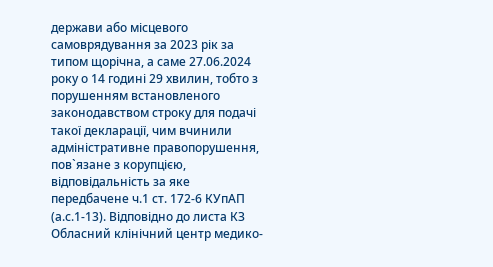держави або місцевого самоврядування за 2023 рік за типом щорічна, а саме 27.06.2024 року о 14 годині 29 хвилин, тобто з порушенням встановленого законодавством строку для подачі такої декларації, чим вчинили адміністративне правопорушення, пов`язане з корупцією, відповідальність за яке передбачене ч.1 ст. 172-6 КУпАП (а.с.1-13). Відповідно до листа КЗ Обласний клінічний центр медико-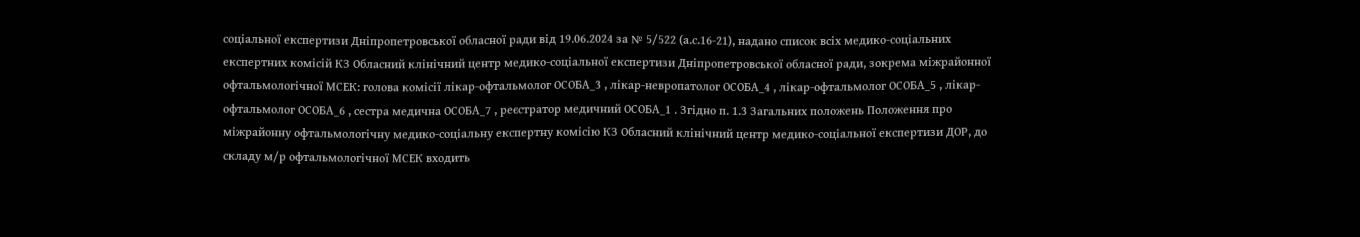соціальної експертизи Дніпропетровської обласної ради від 19.06.2024 за № 5/522 (а.с.16-21), надано список всіх медико-соціальних експертних комісій КЗ Обласний клінічний центр медико-соціальної експертизи Дніпропетровської обласної ради, зокрема міжрайонної офтальмологічної МСЕК: голова комісії лікар-офтальмолог ОСОБА_3 , лікар-невропатолог ОСОБА_4 , лікар-офтальмолог ОСОБА_5 , лікар-офтальмолог ОСОБА_6 , сестра медична ОСОБА_7 , реєстратор медичний ОСОБА_1 . Згідно п. 1.3 Загальних положень Положення про міжрайонну офтальмологічну медико-соціальну експертну комісію КЗ Обласний клінічний центр медико-соціальної експертизи ДОР, до складу м/р офтальмологічної МСЕК входить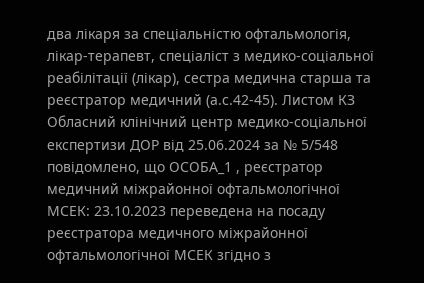два лікаря за спеціальністю офтальмологія, лікар-терапевт, спеціаліст з медико-соціальної реабілітації (лікар), сестра медична старша та реєстратор медичний (а.с.42-45). Листом КЗ Обласний клінічний центр медико-соціальної експертизи ДОР від 25.06.2024 за № 5/548 повідомлено, що ОСОБА_1 , реєстратор медичний міжрайонної офтальмологічної МСЕК: 23.10.2023 переведена на посаду реєстратора медичного міжрайонної офтальмологічної МСЕК згідно з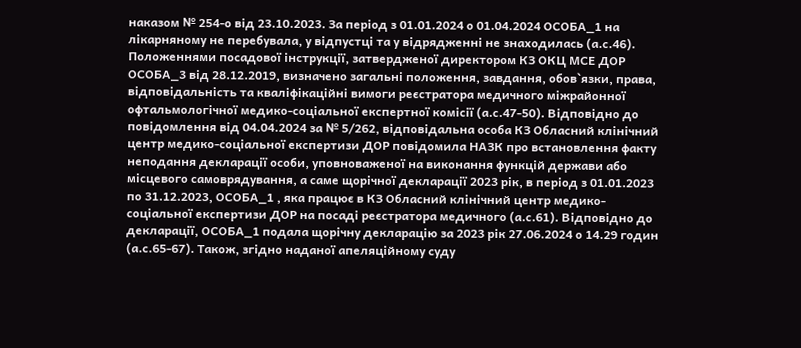наказом № 254-о від 23.10.2023. За період з 01.01.2024 о 01.04.2024 ОСОБА_1 на лікарняному не перебувала, у відпустці та у відрядженні не знаходилась (а.с.46). Положеннями посадової інструкції, затвердженої директором КЗ ОКЦ МСЕ ДОР ОСОБА_3 від 28.12.2019, визначено загальні положення, завдання, обов`язки, права, відповідальність та кваліфікаційні вимоги реєстратора медичного міжрайонної офтальмологічної медико-соціальної експертної комісії (а.с.47-50). Відповідно до повідомлення від 04.04.2024 за № 5/262, відповідальна особа КЗ Обласний клінічний центр медико-соціальної експертизи ДОР повідомила НАЗК про встановлення факту неподання декларації особи, уповноваженої на виконання функцій держави або місцевого самоврядування, а саме щорічної декларації 2023 рік, в період з 01.01.2023 по 31.12.2023, ОСОБА_1 , яка працює в КЗ Обласний клінічний центр медико-соціальної експертизи ДОР на посаді реєстратора медичного (а.с.61). Відповідно до декларації, ОСОБА_1 подала щорічну декларацію за 2023 рік 27.06.2024 о 14.29 годин (а.с.65-67). Також, згідно наданої апеляційному суду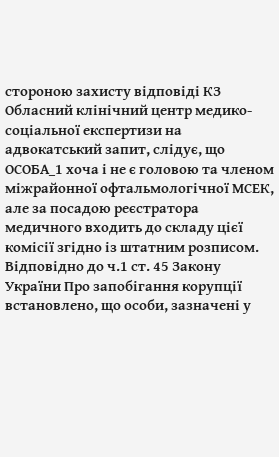стороною захисту відповіді КЗ Обласний клінічний центр медико-соціальної експертизи на адвокатський запит, слідує, що ОСОБА_1 хоча і не є головою та членом міжрайонної офтальмологічної МСЕК, але за посадою реєстратора медичного входить до складу цієї комісії згідно із штатним розписом. Відповідно до ч.1 ст. 45 Закону України Про запобігання корупції встановлено, що особи, зазначені у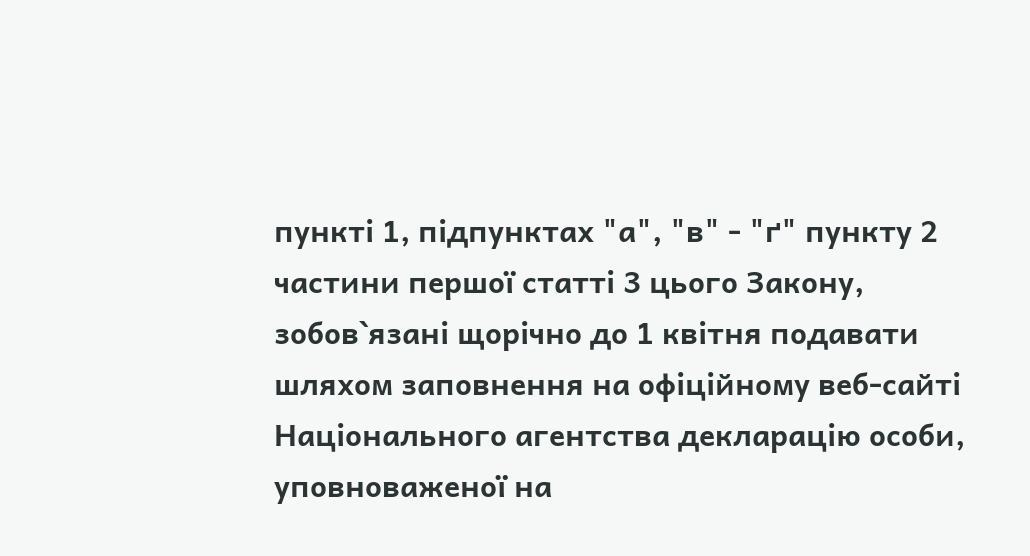пункті 1, підпунктах "а", "в" - "ґ" пункту 2 частини першої статті 3 цього Закону, зобов`язані щорічно до 1 квітня подавати шляхом заповнення на офіційному веб-сайті Національного агентства декларацію особи, уповноваженої на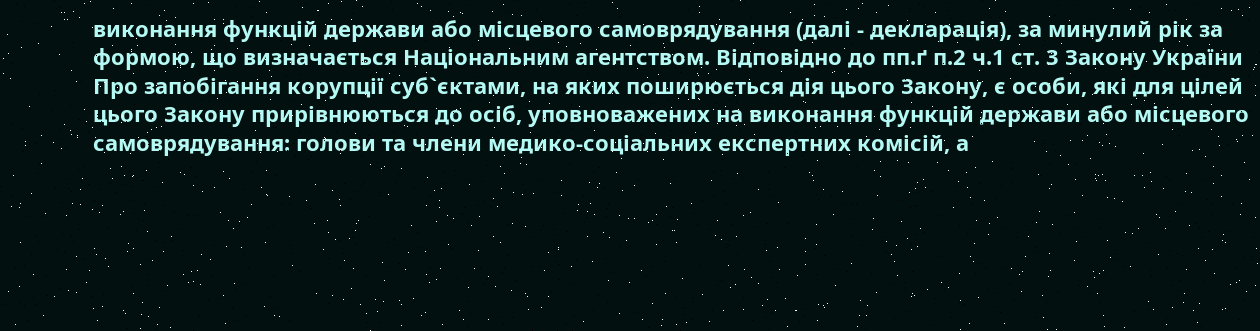виконання функцій держави або місцевого самоврядування (далі - декларація), за минулий рік за формою, що визначається Національним агентством. Відповідно до пп.ґ п.2 ч.1 ст. 3 Закону України Про запобігання корупції суб`єктами, на яких поширюється дія цього Закону, є особи, які для цілей цього Закону прирівнюються до осіб, уповноважених на виконання функцій держави або місцевого самоврядування: голови та члени медико-соціальних експертних комісій, а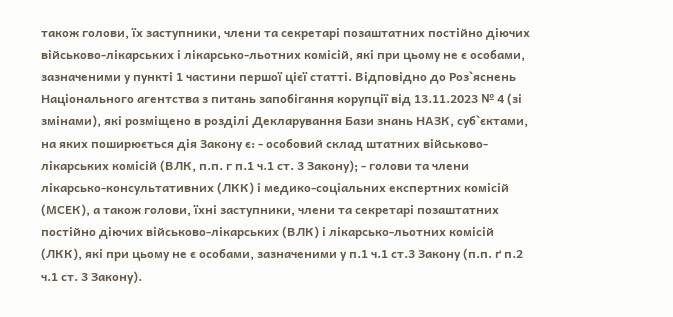також голови, їх заступники, члени та секретарі позаштатних постійно діючих військово-лікарських і лікарсько-льотних комісій, які при цьому не є особами, зазначеними у пункті 1 частини першої цієї статті. Відповідно до Роз`яснень Національного агентства з питань запобігання корупції від 13.11.2023 № 4 (зі змінами), які розміщено в розділі Декларування Бази знань НАЗК, суб`єктами, на яких поширюється дія Закону є: - особовий склад штатних військово-лікарських комісій (ВЛК, п.п. г п.1 ч.1 ст. 3 Закону); - голови та члени лікарсько-консультативних (ЛКК) і медико-соціальних експертних комісій (МСЕК), а також голови, їхні заступники, члени та секретарі позаштатних постійно діючих військово-лікарських (ВЛК) і лікарсько-льотних комісій (ЛКК), які при цьому не є особами, зазначеними у п.1 ч.1 ст.3 Закону (п.п. ґ п.2 ч.1 ст. 3 Закону).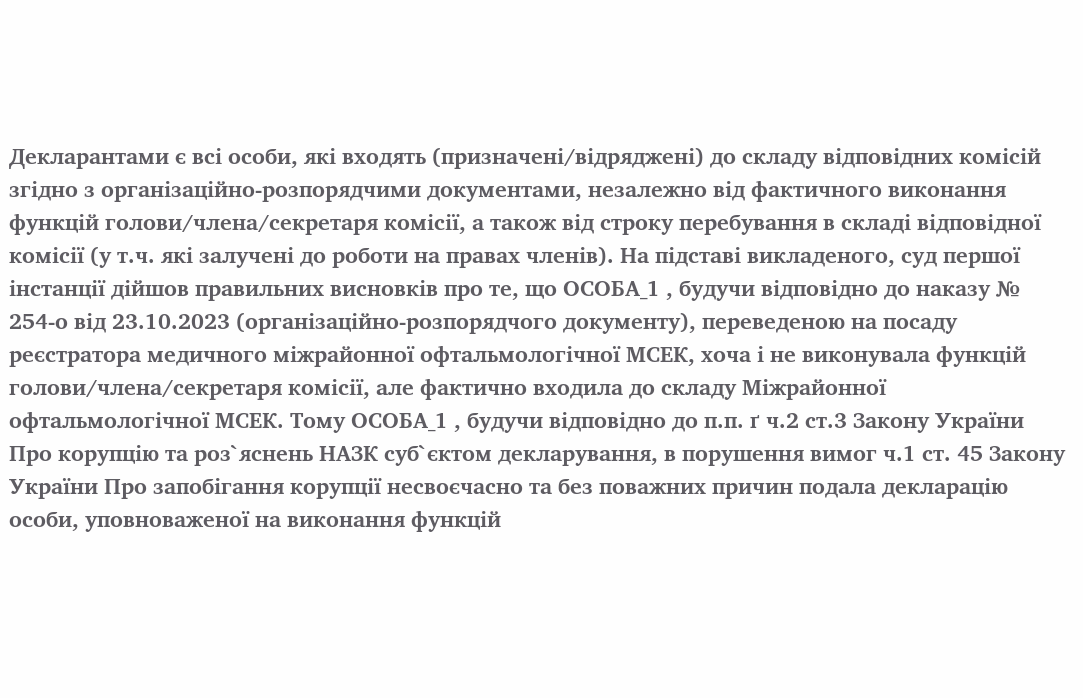Декларантами є всі особи, які входять (призначені/відряджені) до складу відповідних комісій згідно з організаційно-розпорядчими документами, незалежно від фактичного виконання функцій голови/члена/секретаря комісії, а також від строку перебування в складі відповідної комісії (у т.ч. які залучені до роботи на правах членів). На підставі викладеного, суд першої інстанції дійшов правильних висновків про те, що ОСОБА_1 , будучи відповідно до наказу № 254-о від 23.10.2023 (організаційно-розпорядчого документу), переведеною на посаду реєстратора медичного міжрайонної офтальмологічної МСЕК, хоча і не виконувала функцій голови/члена/секретаря комісії, але фактично входила до складу Міжрайонної офтальмологічної МСЕК. Тому ОСОБА_1 , будучи відповідно до п.п. ґ ч.2 ст.3 Закону України Про корупцію та роз`яснень НАЗК суб`єктом декларування, в порушення вимог ч.1 ст. 45 Закону України Про запобігання корупції несвоєчасно та без поважних причин подала декларацію особи, уповноваженої на виконання функцій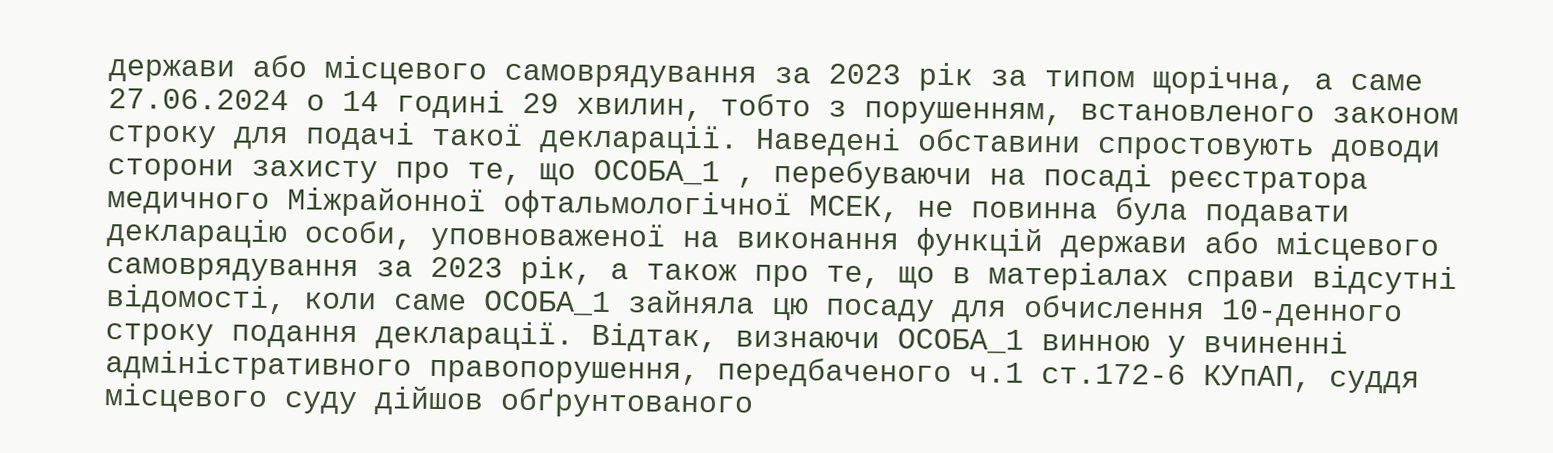держави або місцевого самоврядування за 2023 рік за типом щорічна, а саме 27.06.2024 о 14 годині 29 хвилин, тобто з порушенням, встановленого законом строку для подачі такої декларації. Наведені обставини спростовують доводи сторони захисту про те, що ОСОБА_1 , перебуваючи на посаді реєстратора медичного Міжрайонної офтальмологічної МСЕК, не повинна була подавати декларацію особи, уповноваженої на виконання функцій держави або місцевого самоврядування за 2023 рік, а також про те, що в матеріалах справи відсутні відомості, коли саме ОСОБА_1 зайняла цю посаду для обчислення 10-денного строку подання декларації. Відтак, визнаючи ОСОБА_1 винною у вчиненні адміністративного правопорушення, передбаченого ч.1 ст.172-6 КУпАП, суддя місцевого суду дійшов обґрунтованого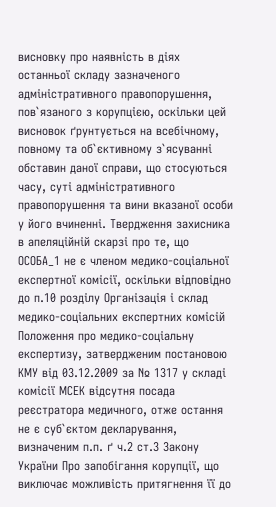висновку про наявність в діях останньої складу зазначеного адміністративного правопорушення, пов`язаного з корупцією, оскільки цей висновок ґрунтується на всебічному, повному та об`єктивному з`ясуванні обставин даної справи, що стосуються часу, суті адміністративного правопорушення та вини вказаної особи у його вчиненні. Твердження захисника в апеляційній скарзі про те, що ОСОБА_1 не є членом медико-соціальної експертної комісії, оскільки відповідно до п.10 розділу Організація і склад медико-соціальних експертних комісій Положення про медико-соціальну експертизу, затвердженим постановою КМУ від 03.12.2009 за № 1317 у складі комісії МСЕК відсутня посада реєстратора медичного, отже остання не є суб`єктом декларування, визначеним п.п. ґ ч.2 ст.3 Закону України Про запобігання корупції, що виключає можливість притягнення її до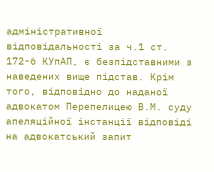адміністративної відповідальності за ч.1 ст. 172-6 КУпАП, є безпідставними з наведених вище підстав. Крім того, відповідно до наданої адвокатом Перепелицею В.М. суду апеляційної інстанції відповіді на адвокатський запит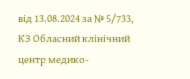від 13.08.2024 за № 5/733, КЗ Обласний клінічний центр медико-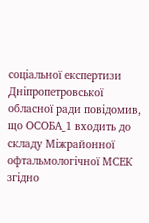соціальної експертизи Дніпропетровської обласної ради повідомив, що ОСОБА_1 входить до складу Міжрайонної офтальмологічної МСЕК згідно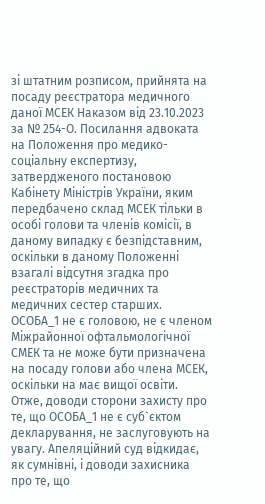зі штатним розписом, прийнята на посаду реєстратора медичного даної МСЕК Наказом від 23.10.2023 за № 254-О. Посилання адвоката на Положення про медико-соціальну експертизу, затвердженого постановою Кабінету Міністрів України, яким передбачено склад МСЕК тільки в особі голови та членів комісії, в даному випадку є безпідставним, оскільки в даному Положенні взагалі відсутня згадка про реєстраторів медичних та медичних сестер старших. ОСОБА_1 не є головою, не є членом Міжрайонної офтальмологічної СМЕК та не може бути призначена на посаду голови або члена МСЕК, оскільки на має вищої освіти. Отже, доводи сторони захисту про те, що ОСОБА_1 не є суб`єктом декларування, не заслуговують на увагу. Апеляційний суд відкидає, як сумнівні, і доводи захисника про те, що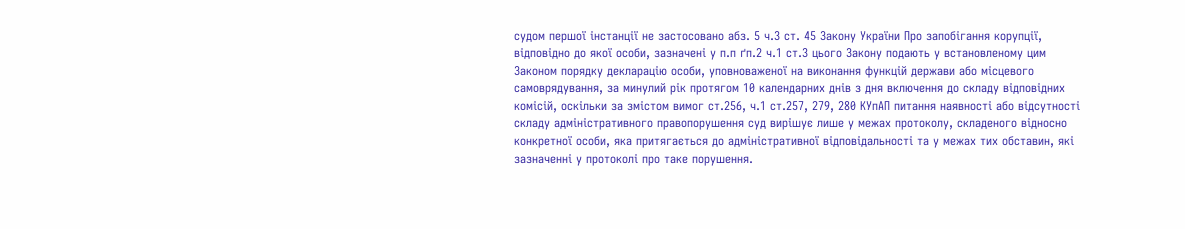судом першої інстанції не застосовано абз. 5 ч.3 ст. 45 Закону України Про запобігання корупції, відповідно до якої особи, зазначені у п.п ґп.2 ч.1 ст.3 цього Закону подають у встановленому цим Законом порядку декларацію особи, уповноваженої на виконання функцій держави або місцевого самоврядування, за минулий рік протягом 10 календарних днів з дня включення до складу відповідних комісій, оскільки за змістом вимог ст.256, ч.1 ст.257, 279, 280 КУпАП питання наявності або відсутності складу адміністративного правопорушення суд вирішує лише у межах протоколу, складеного відносно конкретної особи, яка притягається до адміністративної відповідальності та у межах тих обставин, які зазначенні у протоколі про таке порушення.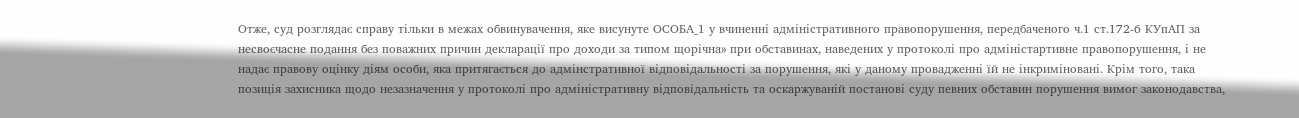Отже, суд розглядає справу тільки в межах обвинувачення, яке висунуте ОСОБА_1 у вчиненні адміністративного правопорушення, передбаченого ч.1 ст.172-6 КУпАП за несвоєчасне подання без поважних причин декларації про доходи за типом щорічна» при обставинах, наведених у протоколі про адміністартивне правопорушення, і не надає правову оцінку діям особи, яка притягається до адмінстративної відповідальності за порушення, які у даному провадженні їй не інкриміновані. Крім того, така позиція захисника щодо незазначення у протоколі про адміністративну відповідальність та оскаржуваній постанові суду певних обставин порушення вимог законодавства,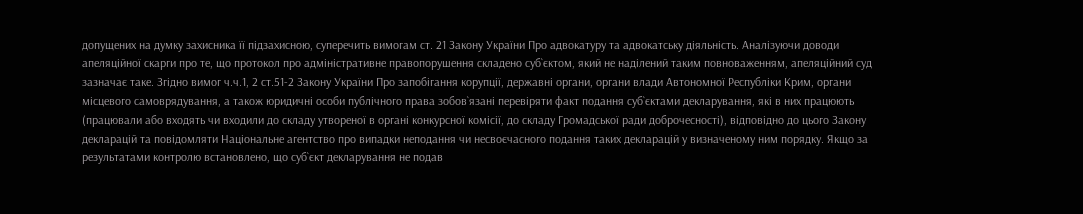допущених на думку захисника її підзахисною, суперечить вимогам ст. 21 Закону України Про адвокатуру та адвокатську діяльність. Аналізуючи доводи апеляційної скарги про те, що протокол про адміністративне правопорушення складено суб`єктом, який не наділений таким повноваженням, апеляційний суд зазначає таке. Згідно вимог ч.ч.1, 2 ст.51-2 Закону України Про запобігання корупції, державні органи, органи влади Автономної Республіки Крим, органи місцевого самоврядування, а також юридичні особи публічного права зобов`язані перевіряти факт подання суб`єктами декларування, які в них працюють (працювали або входять чи входили до складу утвореної в органі конкурсної комісії, до складу Громадської ради доброчесності), відповідно до цього Закону декларацій та повідомляти Національне агентство про випадки неподання чи несвоєчасного подання таких декларацій у визначеному ним порядку. Якщо за результатами контролю встановлено, що суб`єкт декларування не подав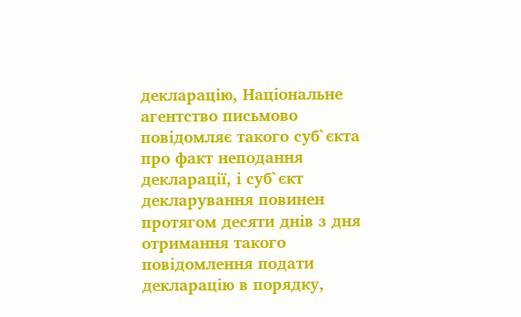декларацію, Національне агентство письмово повідомляє такого суб`єкта про факт неподання декларації, і суб`єкт декларування повинен протягом десяти днів з дня отримання такого повідомлення подати декларацію в порядку,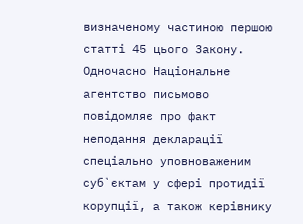визначеному частиною першою статті 45 цього Закону. Одночасно Національне агентство письмово повідомляє про факт неподання декларації спеціально уповноваженим суб`єктам у сфері протидії корупції, а також керівнику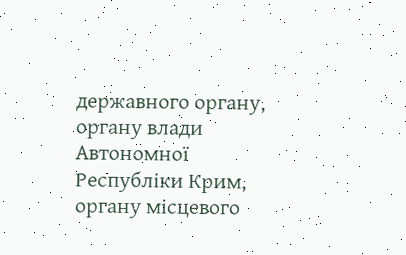державного органу, органу влади Автономної Республіки Крим, органу місцевого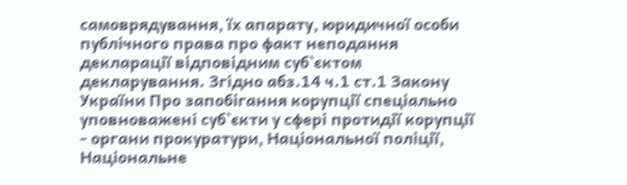самоврядування, їх апарату, юридичної особи публічного права про факт неподання декларації відповідним суб`єктом декларування. Згідно абз.14 ч.1 ст.1 Закону України Про запобігання корупції спеціально уповноважені суб`єкти у сфері протидії корупції - органи прокуратури, Національної поліції, Національне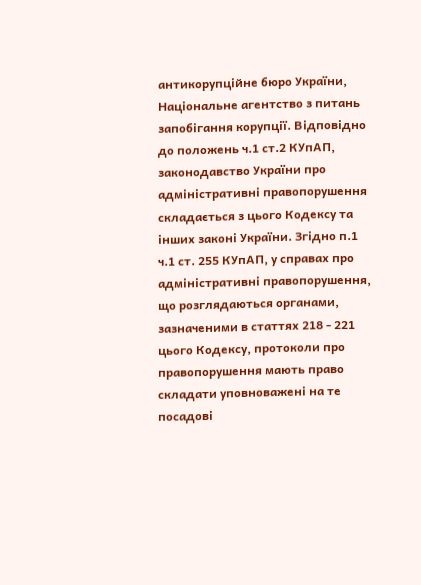антикорупційне бюро України, Національне агентство з питань запобігання корупції. Відповідно до положень ч.1 ст.2 КУпАП, законодавство України про адміністративні правопорушення складається з цього Кодексу та інших законі України. Згідно п.1 ч.1 ст. 255 КУпАП, у справах про адміністративні правопорушення, що розглядаються органами, зазначеними в статтях 218 - 221 цього Кодексу, протоколи про правопорушення мають право складати уповноважені на те посадові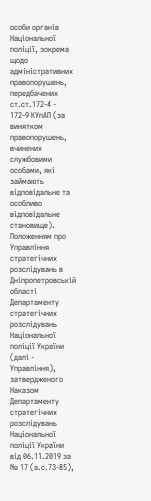особи органів Національної поліції, зокрема щодо адміністративних правопорушень, передбачених ст.ст.172-4 - 172-9 КУпАП (за винятком правопорушень, вчинених службовими особами, які займають відповідальне та особливо відповідальне становище). Положенням про Управління стратегічних розслідувань в Дніпропетровській області Департаменту стратегічних розслідувань Національної поліції України (далі - Управління), затвердженого Наказом Департаменту стратегічних розслідувань Національної поліції України від 06.11.2019 за № 17 (а.с.73-85),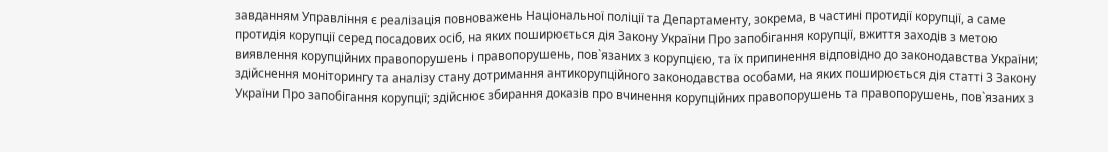завданням Управління є реалізація повноважень Національної поліції та Департаменту, зокрема, в частині протидії корупції, а саме протидія корупції серед посадових осіб, на яких поширюється дія Закону України Про запобігання корупції, вжиття заходів з метою виявлення корупційних правопорушень і правопорушень, пов`язаних з корупцією, та їх припинення відповідно до законодавства України; здійснення моніторингу та аналізу стану дотримання антикорупційного законодавства особами, на яких поширюється дія статті 3 Закону України Про запобігання корупції; здійснює збирання доказів про вчинення корупційних правопорушень та правопорушень, пов`язаних з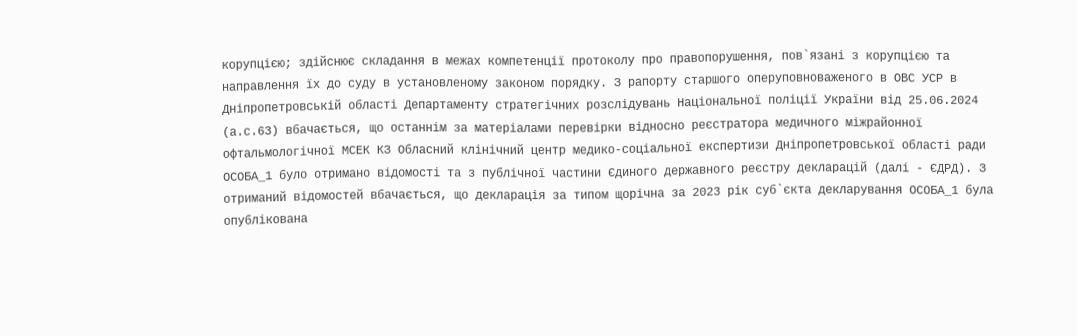корупцією; здійснює складання в межах компетенції протоколу про правопорушення, пов`язані з корупцією та направлення їх до суду в установленому законом порядку. З рапорту старшого оперуповноваженого в ОВС УСР в Дніпропетровській області Департаменту стратегічних розслідувань Національної поліції України від 25.06.2024 (а.с.63) вбачається, що останнім за матеріалами перевірки відносно реєстратора медичного міжрайонної офтальмологічної МСЕК КЗ Обласний клінічний центр медико-соціальної експертизи Дніпропетровської області ради ОСОБА_1 було отримано відомості та з публічної частини Єдиного державного реєстру декларацій (далі - ЄДРД). З отриманий відомостей вбачається, що декларація за типом щорічна за 2023 рік суб`єкта декларування ОСОБА_1 була опублікована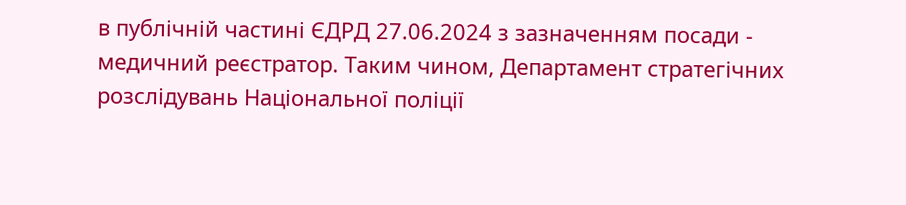в публічній частині ЄДРД 27.06.2024 з зазначенням посади - медичний реєстратор. Таким чином, Департамент стратегічних розслідувань Національної поліції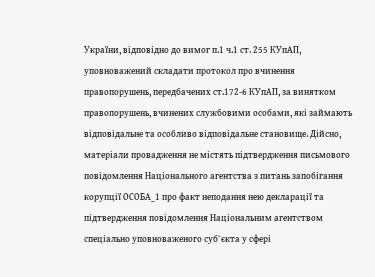України, відповідно до вимог п.1 ч.1 ст. 255 КУпАП, уповноважений складати протокол про вчинення правопорушень, передбачених ст.172-6 КУпАП, за винятком правопорушень, вчинених службовими особами, які займають відповідальне та особливо відповідальне становище. Дійсно, матеріали провадження не містять підтвердження письмового повідомлення Національного агентства з питань запобігання корупції ОСОБА_1 про факт неподання нею декларації та підтвердження повідомлення Національним агентством спеціально уповноваженого суб`єкта у сфері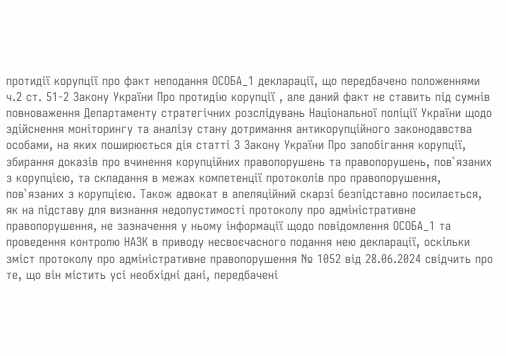протидії корупції про факт неподання ОСОБА_1 декларації, що передбачено положеннями ч.2 ст. 51-2 Закону України Про протидію корупції , але даний факт не ставить під сумнів повноваження Департаменту стратегічних розслідувань Національної поліції України щодо здійснення моніторингу та аналізу стану дотримання антикорупційного законодавства особами, на яких поширюється дія статті 3 Закону України Про запобігання корупції, збирання доказів про вчинення корупційних правопорушень та правопорушень, пов`язаних з корупцією, та складання в межах компетенції протоколів про правопорушення, пов`язаних з корупцією. Також адвокат в апеляційний скарзі безпідставно посилається, як на підставу для визнання недопустимості протоколу про адміністративне правопорушення, не зазначення у ньому інформації щодо повідомлення ОСОБА_1 та проведення контролю НАЗК в приводу несвоєчасного подання нею декларації, оскільки зміст протоколу про адміністративне правопорушення № 1052 від 28.06.2024 свідчить про те, що він містить усі необхідні дані, передбачені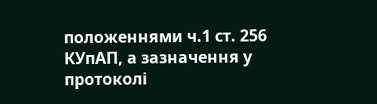положеннями ч.1 ст. 256 КУпАП, а зазначення у протоколі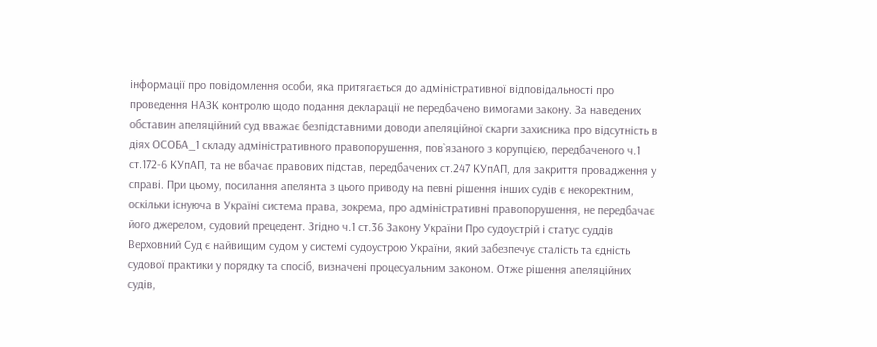інформації про повідомлення особи, яка притягається до адміністративної відповідальності про проведення НАЗК контролю щодо подання декларації не передбачено вимогами закону. За наведених обставин апеляційний суд вважає безпідставними доводи апеляційної скарги захисника про відсутність в діях ОСОБА_1 складу адміністративного правопорушення, пов`язаного з корупцією, передбаченого ч.1 ст.172-6 КУпАП, та не вбачає правових підстав, передбачених ст.247 КУпАП, для закриття провадження у справі. При цьому, посилання апелянта з цього приводу на певні рішення інших судів є некоректним, оскільки існуюча в Україні система права, зокрема, про адміністративні правопорушення, не передбачає його джерелом, судовий прецедент. Згідно ч.1 ст.36 Закону України Про судоустрій і статус суддів Верховний Суд є найвищим судом у системі судоустрою України, який забезпечує сталість та єдність судової практики у порядку та спосіб, визначені процесуальним законом. Отже рішення апеляційних судів,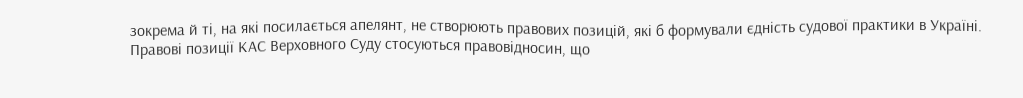зокрема й ті, на які посилається апелянт, не створюють правових позицій, які б формували єдність судової практики в Україні. Правові позиції КАС Верховного Суду стосуються правовідносин, що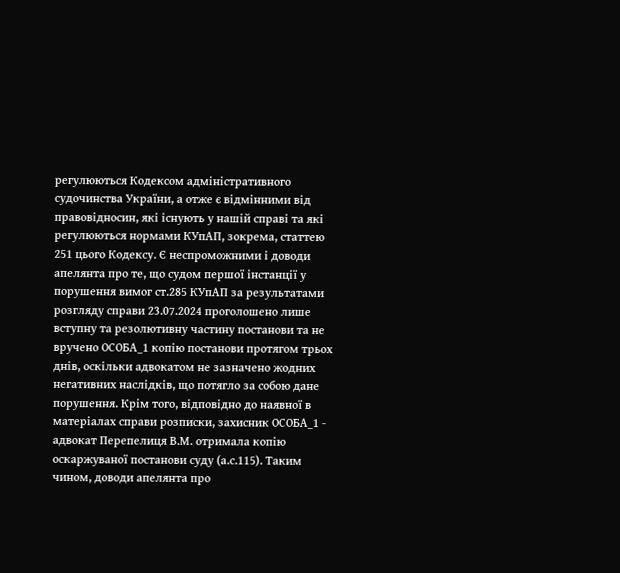регулюються Кодексом адміністративного судочинства України, а отже є відмінними від правовідносин, які існують у нашій справі та які регулюються нормами КУпАП, зокрема, статтею 251 цього Кодексу. Є неспроможними і доводи апелянта про те, що судом першої інстанції у порушення вимог ст.285 КУпАП за результатами розгляду справи 23.07.2024 проголошено лише вступну та резолютивну частину постанови та не вручено ОСОБА_1 копію постанови протягом трьох днів, оскільки адвокатом не зазначено жодних негативних наслідків, що потягло за собою дане порушення. Крім того, відповідно до наявної в матеріалах справи розписки, захисник ОСОБА_1 - адвокат Перепелиця В.М. отримала копію оскаржуваної постанови суду (а.с.115). Таким чином, доводи апелянта про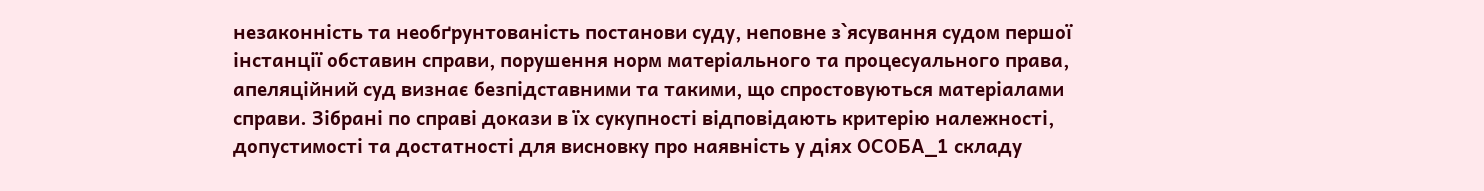незаконність та необґрунтованість постанови суду, неповне з`ясування судом першої інстанції обставин справи, порушення норм матеріального та процесуального права, апеляційний суд визнає безпідставними та такими, що спростовуються матеріалами справи. Зібрані по справі докази в їх сукупності відповідають критерію належності, допустимості та достатності для висновку про наявність у діях ОСОБА_1 складу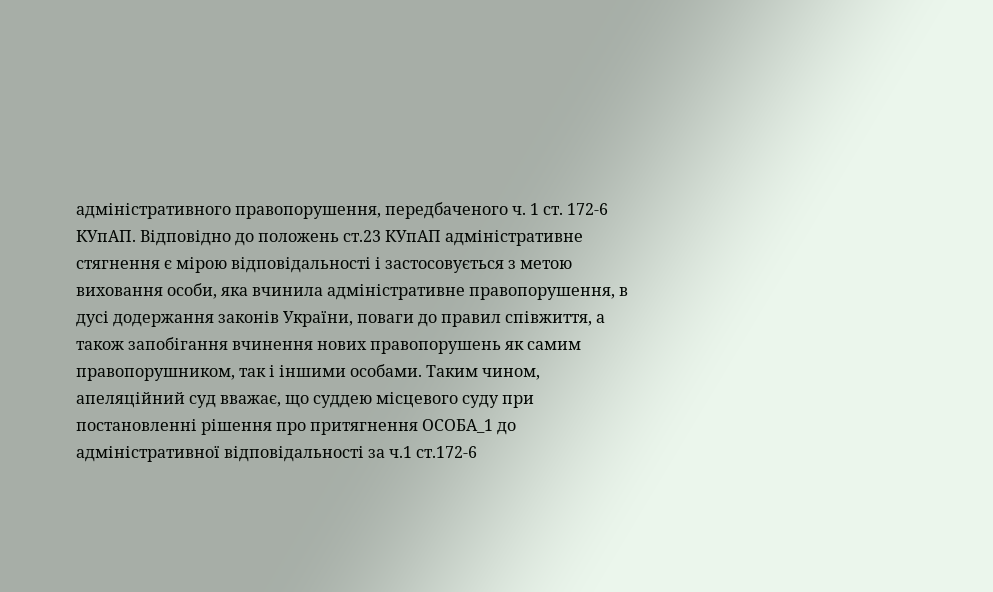адміністративного правопорушення, передбаченого ч. 1 ст. 172-6 КУпАП. Відповідно до положень ст.23 КУпАП адміністративне стягнення є мірою відповідальності і застосовується з метою виховання особи, яка вчинила адміністративне правопорушення, в дусі додержання законів України, поваги до правил співжиття, а також запобігання вчинення нових правопорушень як самим правопорушником, так і іншими особами. Таким чином, апеляційний суд вважає, що суддею місцевого суду при постановленні рішення про притягнення ОСОБА_1 до адміністративної відповідальності за ч.1 ст.172-6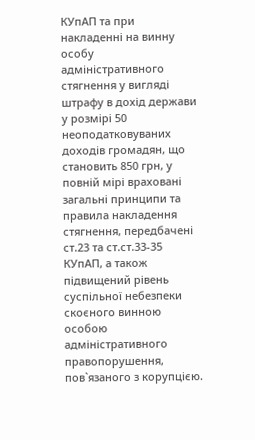КУпАП та при накладенні на винну особу адміністративного стягнення у вигляді штрафу в дохід держави у розмірі 50 неоподатковуваних доходів громадян, що становить 850 грн, у повній мірі враховані загальні принципи та правила накладення стягнення, передбачені ст.23 та ст.ст.33-35 КУпАП, а також підвищений рівень суспільної небезпеки скоєного винною особою адміністративного правопорушення, пов`язаного з корупцією.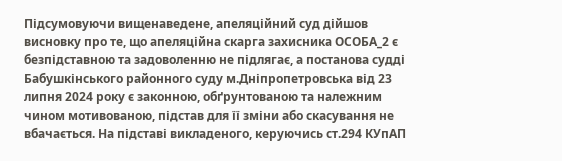Підсумовуючи вищенаведене, апеляційний суд дійшов висновку про те, що апеляційна скарга захисника ОСОБА_2 є безпідставною та задоволенню не підлягає, а постанова судді Бабушкінського районного суду м.Дніпропетровська від 23 липня 2024 року є законною, обґрунтованою та належним чином мотивованою, підстав для її зміни або скасування не вбачається. На підставі викладеного, керуючись ст.294 КУпАП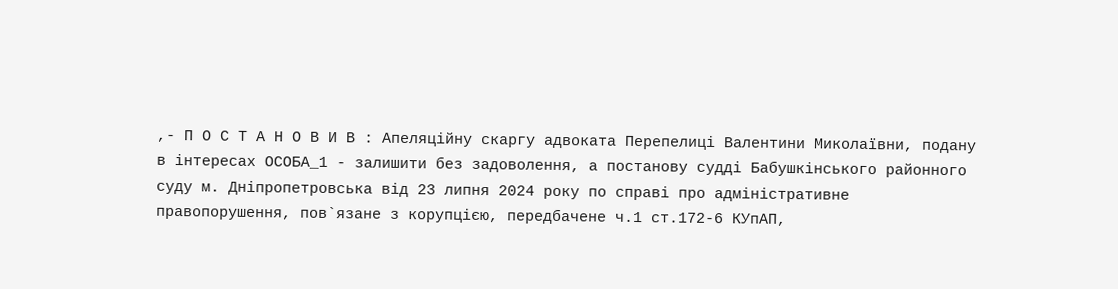,- П О С Т А Н О В И В : Апеляційну скаргу адвоката Перепелиці Валентини Миколаївни, подану в інтересах ОСОБА_1 - залишити без задоволення, а постанову судді Бабушкінського районного суду м. Дніпропетровська від 23 липня 2024 року по справі про адміністративне правопорушення, пов`язане з корупцією, передбачене ч.1 ст.172-6 КУпАП,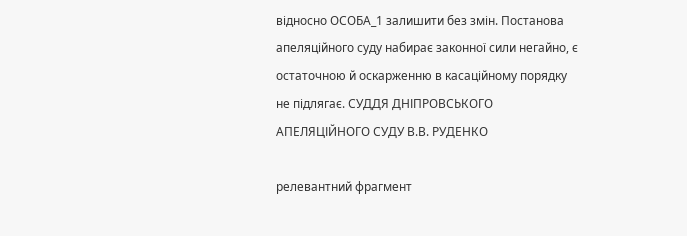відносно ОСОБА_1 залишити без змін. Постанова апеляційного суду набирає законної сили негайно, є остаточною й оскарженню в касаційному порядку не підлягає. СУДДЯ ДНІПРОВСЬКОГО АПЕЛЯЦІЙНОГО СУДУ В.В. РУДЕНКО

релевантний фрагмент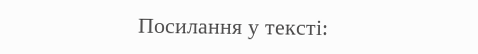Посилання у тексті: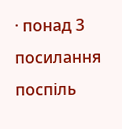· понад 3 посилання поспіль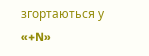згортаються у «+N»